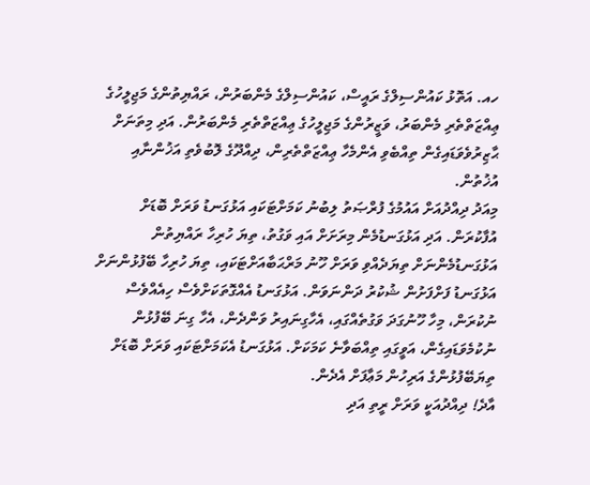ހއ. އަތޮޅު ކައުންސިލްގެ ރައީސް، ކައުންސިލްގެ މެންބަރުން، ރައްޔިތުންގެ މަޖިލީހުގެ ޢިއްޒަތްތެރި މެންބަރު، ވަޒީރުންގެ މަޖިލީހުގެ ޢިއްޒަތްތެރި މެންބަރުން. އަދި މިތަނަށް ޙާޒިރުވެވަޑައިގެން ތިއްބެވި އެންމެހާ ޢިއްޒަތްތެރިން، ދިއްދޫގެ ލޮބުވެތި އަޚުންނާއި އުޚުތުން.
މިއަދު ދިއްދުއަށް އައުމުގެ ފުރްޞަތު ލިބުނު ކަމަށްޓަކައި އަޅުގަނޑު ވަރަށް ބޮޑަށް އުފާކުރަން. އަދި އަޅުގަނޑުމެން މިރަށަށް އައި ވަގުތު، ތިޔަ ހުރިހާ ރައްޔިތުން އަޅުގަނޑުމެންނަށް ތިޔަދެއްވި ވަރަށް ހޫނު މަރްޙަބާއަށްޓަކައި، ތިޔަ ހުރިހާ ބޭފުޅުންނަށް އަޅުގަނޑު ފަށްފަށުން ޝުކުރު ދަންނަވަން. އަޅުގަނޑު އެއްގޮތަކަށްވެސް ހިއެއްވެސް ނުކުރަން، މިހާ ހޫނުގަދަ ވަގުތެއްގައި، އެހާގިނައިރު ވަންދެން، އެހާ ގިނަ ބޭފުޅުން ނުކުމެވަޑައިގެން، އަވީގައި ތިއްބަވާނެ ކަމަކަށް. އަޅުގަނޑު އެކަމަށްޓަކައި ވަރަށް ބޮޑަށް ތިޔަބޭފުޅުންގެ އަރިހުން މަޢާފަށް އެދެން.
އާދެ! ދިއްދުއަކީ ވަރަށް ރީތި އަދި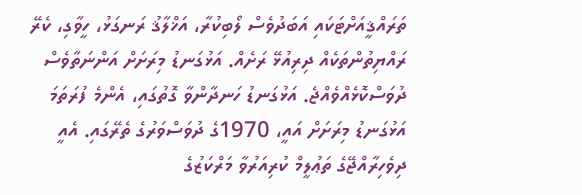ތަރައްޤީއަށްޓަކައި އަބަދުވެސް ލޯބިކުރާ، އަޚްލާޤު ރަނގަޅު، ހީވާގި، ކެރޭ ރައްޔިތުންތަކެއް ދިރިއުޅޭ ރަށެއް. އަޅުގަނޑު މިރަށަށް އަންނަތާވެސް ދުވަސްކޮޅެއްވެއްޖެ. އަޅުގަނޑު ހަނދާންވާ ގޮތުގައި، އެންމެ ފުރަތަމަ އަޅުގަނޑު މިރަށަށް އައީ، 1970ގެ ދުވަސްވަރުގެ ތެރޭގައި. އެއީ ދިވެހިރާއްޖޭގެ ތަޢުލީމް ކުރިއަރުވާ މަރްކަޒުގެ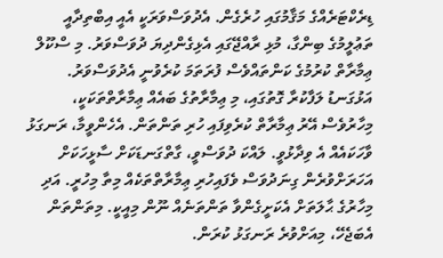ޑިރެކްޓަރެއްގެ މަޤާމުގައި ހުރެގެން. އެދުވަސްވަރަކީ އެއީ އިބްތިދާއީ ތަޢުލީމުގެ ބިންގާ، މުޅި ރާއްޖޭގައި އެޅިގެންދިޔަ ދުވަސްވަރު. މި ސްކޫލް ޢިމާރާތް ކުރުމުގެ ކަންތައްވެސް ފުރަތަމަ ކުރެވުނީ އެދުވަސްވަރު. އަޅުގަނޑު ލަފާކުރާ ގޮތުގައި، މި ޢިމާރާތުގެ ބައެއް ޢިމާރާތްތަކަކީ، މިހާރުވެސް އޭރު ޢިމާރާތް ކުރެވިފައި ހުރި ތަންތަން. އެހެންވީމާ، ރަނގަޅު ވާހަކައެއް އެ ވިދާޅުވީ. ލައްކަ ދުވަސްވީ، ގާތްގަނޑަކަށް ސާޅީހަކަށް އަހަރަށްވުރެން ގިނަދުވަސް ވެފައިހުރި ޢިމާރާތްތަކެއް މިތާ މިހުރީ. އަދި މިހާރުގެ ޙާލަތަށް އެކަށީގެންވާ ތަންތަނެއް ނޫން މިއީކީ. މިތަންތަން އެބަޖެހޭ، މިއަށްވުރެ ރަނގަޅު ކުރަން.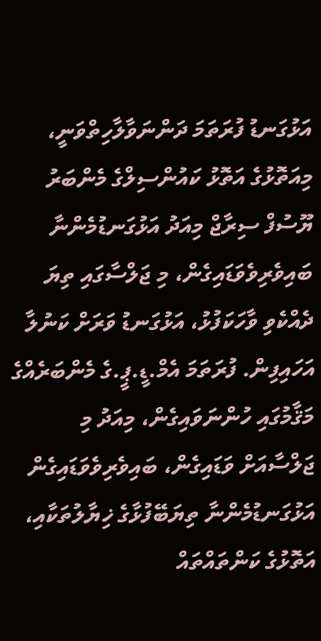އަޅުގަނޑު ފުރަތަމަ ދަންނަވާލާހިތްވަނީ، މިއަތޮޅުގެ އަތޮޅު ކައުންސިލްގެ މެންބަރު ޔޫސުފް ސިރާޖް މިއަދު އަޅުގަނޑުމެންނާ ބައިވެރިވެވަޑައިގެން، މި ޖަލްސާގައި ތިޔަ ދެއްކެވި ވާހަކަފުޅު، އަޅުގަނޑު ވަރަށް ކަނުލާ އަހައިފިން. ފުރަތަމަ އެމް.ޑީ.ޕީ.ގެ މެންބަރެއްގެ މަޤާމުގައި ހުންނަވައިގެން، މިއަދު މި ޖަލްސާއަށް ވަޑައިގެން، ބައިވެރިވެވަޑައިގެން އަޅުގަނޑުމެންނާ ތިޔަބޭފުޅާގެ ޚިޔާލުތަކާއި، އަތޮޅުގެ ކަންތައްތައް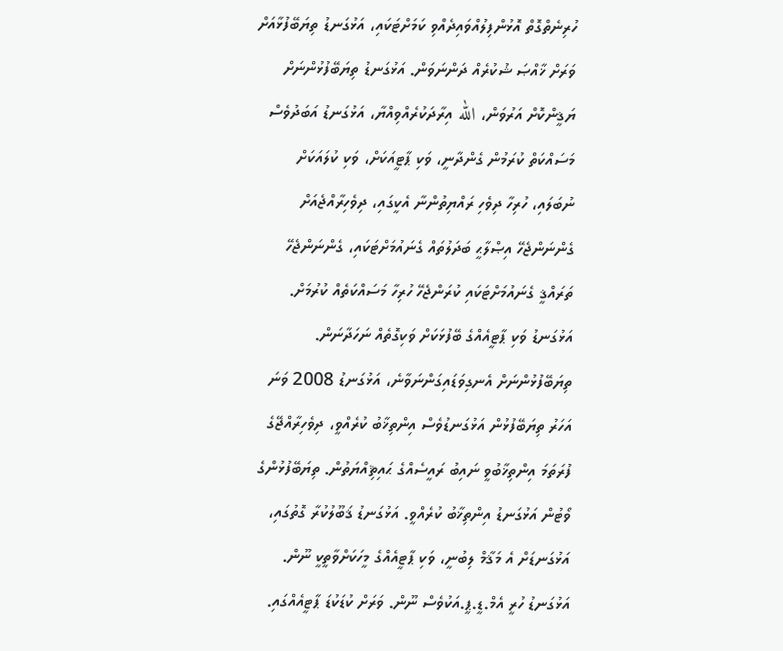ހުރިނެތްގޮތް އޮޅުންފިލުއްވައިދެއްވި ކަމަށްޓަކައި، އަޅުގަނޑު ތިޔަބޭފުޅާއަށް ވަރަށް ޚާއްޞަ ޝުކުރެއް ދަންނަވަން. އަޅުގަނޑު ތިޔަބޭފުޅުންނަށް ޔަޤީންކޮށް އަރުވަން، الله އިރާދަކުރެއްވިއްޔާ، އަޅުގަނޑު އަބަދުވެސް މަސައްކަތް ކުރަމުން ގެންދާނީ، ވަކި ޕާޓީއަކަށް، ވަކި ކުލައަކަށް ނުބަލައި، ހުރިހާ ދިވެހި ރައްޔިތުންނާ އެކީގައި، ދިވެހިރާއްޖެއަށް ގެންނަންޖެހޭ އިޞްލާޙީ ބަދަލުތައް ގެނައުމަށްޓަކައި، ގެންނަންޖެހޭ ތަރައްޤީ ގެނައުމަށްޓަކައި ކުރަންޖެހޭ ހުރިހާ މަސައްކަތެއް ކުރުމަށް. އަޅުގަނޑު ވަކި ޕާޓީއެއްގެ ބޭފުޅަކަށް ވަކިގޮތެއް ނަހަދާނަން.
ތިޔަބޭފުޅުންނަށް އެނގިވަޑައިގަންނަވާނެ، އަޅުގަނޑު 2008 ވަނަ އަހަރު ތިޔަބޭފުޅުން އަޅުގަނޑުވެސް އިންތިޚާބު ކުރެއްވީ، ދިވެހިރާއްޖޭގެ ފުރަތަމަ އިންތިޚާބުވީ ނައިބު ރައީސެއްގެ ޙައިޘިއްޔަތުން. ތިޔަބޭފުޅުންގެ ވޯޓުން އަޅުގަނޑު އިންތިޚާބު ކުރެއްވީ. އަޅުގަނޑު ޤަބޫލުކުރާ ގޮތުގައި، އަޅުގަނޑަށް އެ މަޤާމް ލިބުނީ، ވަކި ޕާޓީއެއްގެ މީހަކަށްވާތީކީ ނޫން. އަޅުގަނޑު ހުރީ އެމް.ޑީ.ޕީ.އަކުވެސް ނޫން. ވަރަށް ކުޑަކުޑަ ޕާޓީއެއްގައި.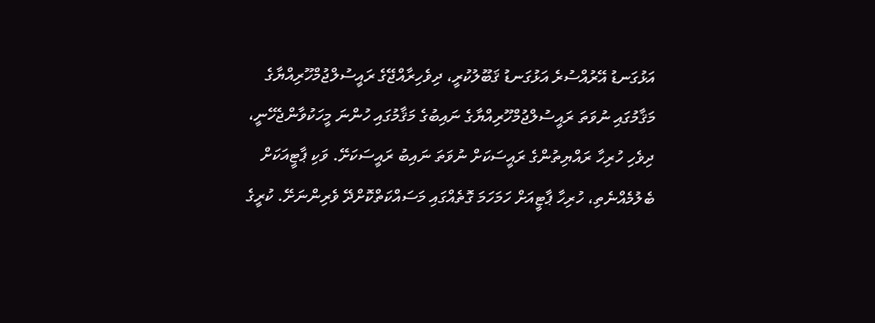އަޅުގަނޑު އޭރުއްސުރެ އަޅުގަނޑު ޤަބޫލުކުރީ، ދިވެހިރާއްޖޭގެ ރައީސުލްޖުމްހޫރިއްޔާގެ މަޤާމުގައި ނުވަތަ ރައީސުލްޖުމްހޫރިއްޔާގެ ނައިބުގެ މަޤާމުގައި ހުންނަ މީހަކުވާންޖެހޭނީ، ދިވެހި ހުރިހާ ރައްޔިތުންގެ ރައީސަކަށް ނުވަތަ ނައިބު ރައީސަކަށޭ. ވަކި ޕާޓީއަކަށް ބެލުމެއްނެތި، ހުރިހާ ޕާޓީއަށް ހަމަހަމަ ގޮތެއްގައި މަސައްކަތްކޮށްދޭ ވެރިންނަށޭ. ކުރީގެ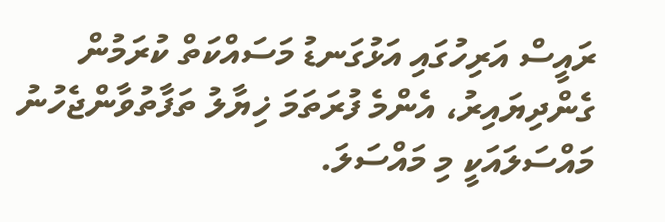ރައީސް އަރިހުގައި އަޅުގަނޑު މަސައްކަތް ކުރަމުން ގެންދިޔައިރު، އެންމެ ފުރަތަމަ ޚިޔާލު ތަފާތުވާންޖެހުނު މައްސަލައަކީ މި މައްސަލަ.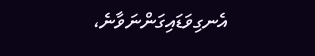އެނގިވަޑައިގަންނަވާނެ،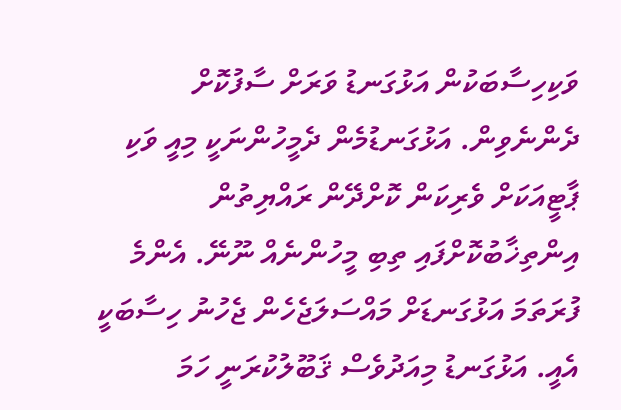ވަކިހިސާބަކުން އަޅުގަނޑު ވަރަށް ސާފުކޮށް ދެންނެވިން. އަޅުގަނޑުމެން ދެމީހުންނަކީ މިއީ ވަކި ޕާޓީއަކަށް ވެރިކަން ކޮށްދޭން ރައްޔިތުން އިންތިޚާބުކޮށްފައި ތިބި މީހުންނެއް ނޫނޭ. އެންމެ ފުރަތަމަ އަޅުގަނޑަށް މައްސަލަޖެހެން ޖެހުނު ހިސާބަކީ އެއީ. އަޅުގަނޑު މިއަދުވެސް ޤަބޫލުކުރަނީ ހަމަ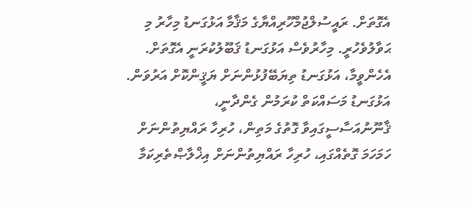އެގޮތަށް. ރައީސުލްޖުމްހޫރިއްޔާގެ މަޤާމާ އަޅުގަނޑު މިހާރު މި ޙަވާލުވެހުރީ. މިހާރުވެސް އަޅުގަނޑު ޤަބޫލުކުރަނީ އެގޮތަށް.
އެހެންވީމާ، އަޅުގަނޑު ތިޔަބޭފުޅުންނަށް ޔަޤީންކޮށް އަރުވަން. އަޅުގަނޑު މަސައްކަތް ކުރަމުން ގެންދާނީ، ޤާނޫނުއަސާސީގައިވާ ގޮތުގެ މަތިން، ހުރިހާ ރައްޔިތުންނަށް ހަމަހަމަ ގޮތެއްގައި، ހުރިހާ ރައްޔިތުންނަށް އިޚްލާޞްތެރިކަމާ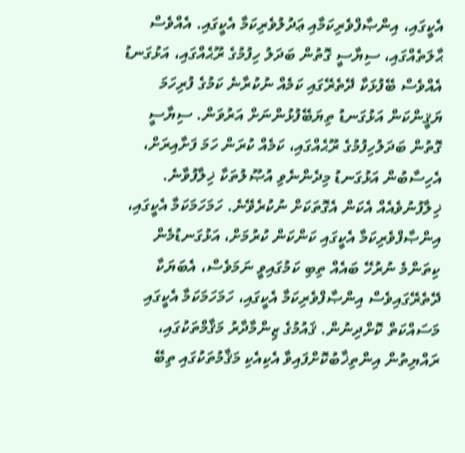އެކީގައި، އިންޞާފްވެރިކަމާއި ޢަދުލުވެރިކަމާ އެކީގައި. އެއްވެސް ޙާލަތެއްގައި، ސިޔާސީ ގޮތުން ބަދަލު ހިފުމުގެ ރޫޙެއްގައި، އަޅުގަނޑު އެއްވެސް ބޭފުޅަކާ ދޭތެރޭގައި ކަމެއް ނުކުރާނެ ކަމުގެ ފުރިހަމަ ޔަޤީންކަން އަޅުގަނޑު ތިޔަބޭފުޅުންނަށް އަރުވަން. ސިޔާސީ ގޮތުން ބަދަލުހިފުމުގެ ރޫޙެއްގައި، ކަމެއް ކުރަން ހަމަ ފަށާއިރަށް، އެހިސާބުން އަޅުގަނޑު މިދެންނެވި އުޞޫލުތަކާ ޚިލާފުވާނެ. ޚިލާފުނުވެއެއް އެކަން އެގޮތަކަށް ނުކުރެވޭނެ. ހަމަހަމަކަމާ އެކީގައި، އިންޞާފްވެރިކަމާ އެކީގައި ކަންކަން ކުރުމަށް، އަޅުގަނޑުމެން ކިތަންމެ ނުރުހޭ ބައެއް ތިބި ކަމުގައިވީ ނަމަވެސް، އެބަޔަކާ ދޭތެރޭގައިވެސް އިންޞާފްވެރިކަމާ އެކީގައި، ހަމަހަމަކަމާ އެކީގައި މަސައްކަތް ކޮށްދިނުން. ޤައުމުގެ ޒިންމާދާރު މަޤާމްތަކުގައި، ރައްޔިތުން އިންތިޚާބުކޮށްފައިވާ އެކިއެކި މަޤާމުތަކުގައި ތިބޭ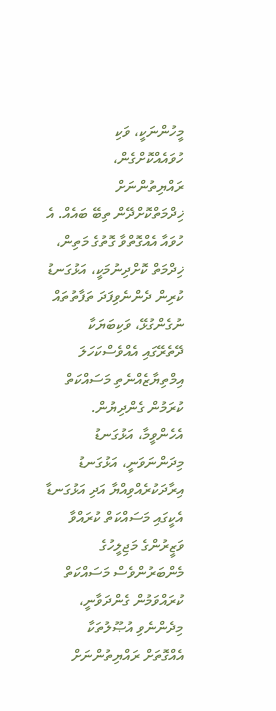މީހުންނަކީ، ވަކި ހުވައެއްކޮށްގެން، ރައްޔިތުންނަށް ޚިދްމަތްކޮށްދޭން ތިބޭ ބައެއް. އެ ހުވައާ އެއްގޮތްވާ ގޮތުގެ މަތިން، ޚިދްމަތް ކޮށްދިނުމަކީ، އަޅުގަނޑު ކުރިން ދެންނެވިފަދަ ތަފާތުތައް ނުގެންގުޅޭ، ވަކިބަޔަކާ ދޭތެރޭގައި އެއްވެސްކަހަލަ އިމްތިޔާޒެއްނެތި މަސައްކަތް ކުރަމުން ގެންދިޔުން. އެހެންވީމާ، އަޅުގަނޑު މިދަންނަވަނީ، އަޅުގަނޑު އިރާދަކުރެއްވިއްޔާ އަދި އަޅުގަނޑާ އެކީގައި މަސައްކަތް ކުރައްވާ ވަޒީރުންގެ މަޖިލީހުގެ މެންބަރުންވެސް މަސައްކަތް ކުރައްވަމުން ގެންދަވާނީ، މިދެންނެވި އުޞޫލުތަކާ އެއްގޮތަށް ރައްޔިތުންނަށް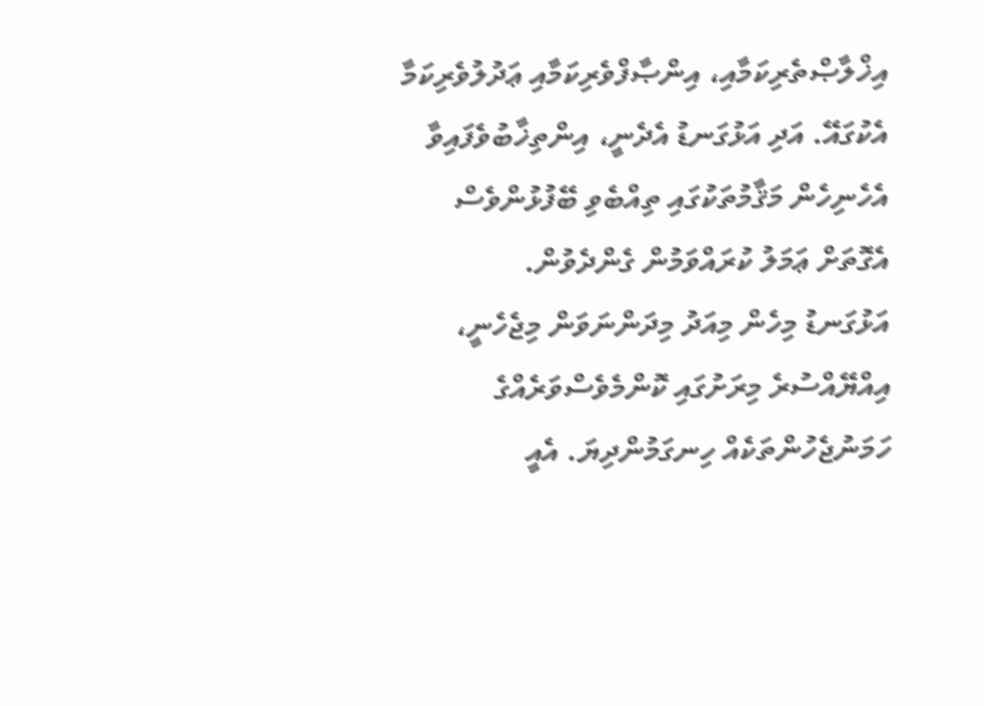އިޚްލާޞްތެރިކަމާއި، އިންޞާފްވެރިކަމާއި ޢަދުލުވެރިކަމާ އެކުގައޭ. އަދި އަޅުގަނޑު އެދެނީ، އިންތިޚާބުވެފައިވާ އެހެނިހެން މަޤާމުތަކުގައި ތިއްބެވި ބޭފުޅުންވެސް އެގޮތަށް ޢަމަލު ކުރައްވަމުން ގެންދެވުން.
އަޅުގަނޑު މިހެން މިއަދު މިދަންނަވަން މިޖެހެނީ، އިއްޔޭއްސުރެ މިރަށުގައި ކޮންމެވެސްވަރެއްގެ ހަމަނުޖެހުންތަކެއް ހިނގަމުންދިޔަ. އެއީ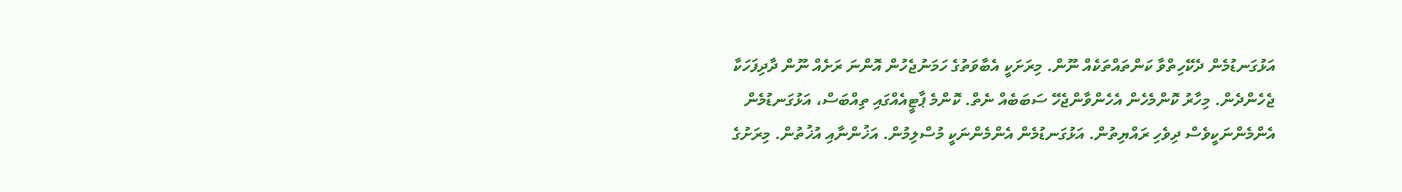އަޅުގަނޑުމެން ދެކޭހިތްވާ ކަންތައްތަކެއް ނޫން. މިރަށަކީ އެބާވަތުގެ ހަމަނުޖެހުން އޮންނަ ރަށެއް ނޫން ދާދިފަހަކާ ޖެހެންދެން. މިހާރު ކޮންމެހެން އެހެންވާންޖެހޭ ސަބަބެއް ނެތް. ކޮންމެ ޕާޓީއެއްގައި ތިއްބަސް، އަޅުގަނޑުމެން އެންމެންނަކީވެސް ދިވެހި ރައްޔިތުން. އަޅުގަނޑުމެން އެންމެންނަކީ މުސްލިމުން. އަޚުންނާއި އުޚުތުން. މިރަށުގެ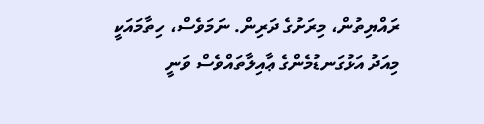ރައްޔިތުން، މިރަށުގެ ދަރިން. ނަމަވެސް، ހިތާމައަކީ މިއަދު އަޅުގަނޑުމެންގެ ޢާއިލާތައްވެސް ވަނީ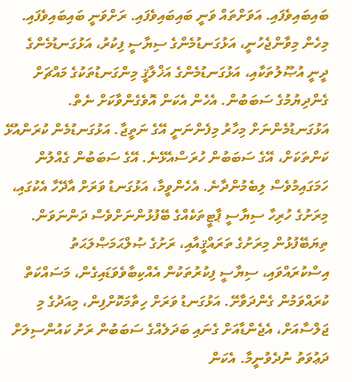ބައިބައިވެފައި. އަވަށްތައް ވަނީ ބައިބައިވެފައި. ރަށްވަނީ ބައިބައިވެފައި. މިހެން މިވާންޖެހުނީ، އަޅުގަނޑުމެންގެ ސިޔާސީ ފިކުރު، އަޅުގަނޑުމެންގެ ދީނީ އުޞޫލުތަކާއި، އަޅުގަނޑުމެންގެ އަޚްލާޤީ މިންގަނޑުތަކުގެ މައްޗަށް ގެންދިޔުމުގެ ސަބަބުން. އެހެން އެކަން އޮވެގެންވާކަށް ނެތް. އަޅުގަނޑުމެންނަށް މިހާރު މިފެންނަނީ އޭގެ ނަތީޖާ. އަޅުގަނޑުމެން ކުރަންއުޅޭ ކަންތަކަށް، އޭގެ ސަބަބުން ހުރަސްއެޅޭނެ. އޭގެ ސަބަބުން ގެއްލުން ހަމަގައިމުވެސް ލިބެމުންދާނެ. އެހެންވީމާ، އަޅުގަނޑު ވަރަށް އާދޭހާ އެކުގައި، މިރަށުގެ ހުރިހާ ސިޔާސީ ޕާޓީތަކެއްގެ ބޭފުޅުންނަށްވެސް ދަންނަވަން. ތިޔަބޭފުޅުން މިރަށުގެ ތަރައްޤީއާއި، ރަށުގެ ޞުލްޙަމަޞްލަޙަތު އިސްކުރައްވައި، ސިޔާސީ ފިކުރުތަކުން އެއްކިބާވެވަޑައިގެން، މަސައްކަތް ކުރައްވަމުން ގެންދަވާށޭ. އަޅުގަނޑު ވަރަށް ހިތާމަކޮށްފިން، މިއަދުގެ މި ޖަލްސާއަށް، އެޖެންޑާއަށް ގެނައި ބަދަލެއްގެ ސަބަބުން ރަށު ކައުންސިލަށް ދަޢުވަތު ނުދެވުނީމާ. އެކަން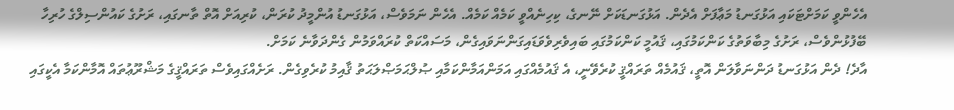އެހެންވީ ކަމަށްޓަކައި އަޅުގަނޑު މަޢާފަށް އެދެން. އަޅުގަނޑަކަށް ނޭނގެ، ކިހިނެއްވީ ކަމެއް ކަމެއް. އެހެން ނަމަވެސް، އަޅުގަނޑު އުންމީދު ކުރަން، ކުރިއަށް އޮތް ތާނގައި، ރަށުގެ ކައުންސިލްގެ ހުރިހާ ބޭފުޅުންވެސް، ރަށުގެ މިބާވަތުގެ ކަންކަމުގައި، ޤައުމީ ކަންކަމުގައި ބައިވެރިވެވަޑައިގަންނަވައިގެން، މަސައްކަތް ކުރައްވަމުން ގެންދަވާނެ ކަމަށް.
އާދެ! ދެން އަޅުގަނޑު ދަންނަވާލަން އޮތީ، ޤައުމެއް ތަރައްޤީ ކުރެވޭނީ، އެ ޤައުމެއްގައި އަމަންއަމާންކަމާއި ޞުލްޙަމަޞްލަޙަތު ޤާއިމު ކުރެވިގެން. ރަށެއްގައިވެސް ތަރައްޤީގެ މަޝްރޫޢުތައް އޮމާންކަމާ އެކީގައި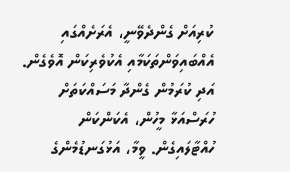ކުރިއަށް ގެންދެވޭނީ، އެރަށެއްގައި އެއްބައިވަންތަކަމާއި އެކުވެރިކަން އޮވެގެން. އަދި ކުރަމުން ގެންދާ މަސައްކަތަށް ހުރަސްއަޅާ މީހުން، އެކަންކަން ހުއްޓާލައިގެން. ވީމާ، އަޅުގަނޑުމެންގެ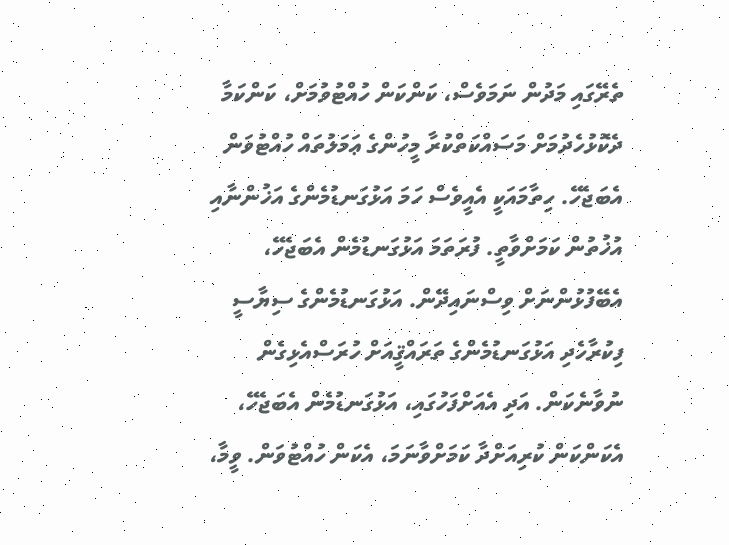ތެރޭގައި މަދުން ނަމަވެސް، ކަންކަން ހުއްޓުވުމަށް، ކަންކަމާ ދެކޮޅުހެދުމަށް މަސައްކަތްކުރާ މީހުންގެ ޢަމަލުތައް ހުއްޓުވަން އެބަޖެހޭ. ހިތާމައަކީ އެއީވެސް ހަމަ އަޅުގަނޑުމެންގެ އަޚުންނާއި އުޚުތުން ކަމަށްވާތީ. ފުރަތަމަ އަޅުގަނޑުމެން އެބަޖެހޭ، އެބޭފުޅުންނަށް ވިސްނައިދޭން. އަޅުގަނޑުމެންގެ ސިޔާސީ ފިކުރާހެދި އަޅުގަނޑުމެންގެ ތަރައްޤީއަށް ހުރަސްއެޅިގެން ނުވާނެކަން. އަދި އެއަށްފަހުގައި، އަޅުގަނޑުމެން އެބަޖެހޭ، އެކަންކަން ކުރިއަށްދާ ކަމަށްވާނަމަ، އެކަން ހުއްޓުވަން. ވީމާ،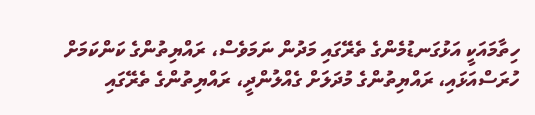ހިތާމައަކީ އަޅުގަނޑުމެންގެ ތެރޭގައި މަދުން ނަމަވެސް، ރައްޔިތުންގެ ކަންކަމަށް ހުރަސްއަޅައި، ރައްޔިތުންގެ މުދަލަށް ގެއްލުންދީ، ރައްޔިތުންގެ ތެރޭގައި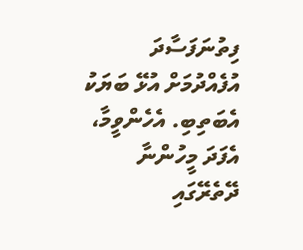ފިތުނަފަސާދަ އުފެއްދުމަށް އުޅޭ ބަޔަކު އެބަތިބި. އެހެންވީމާ، އެފަދަ މީހުންނާ ދޭތެރޭގައި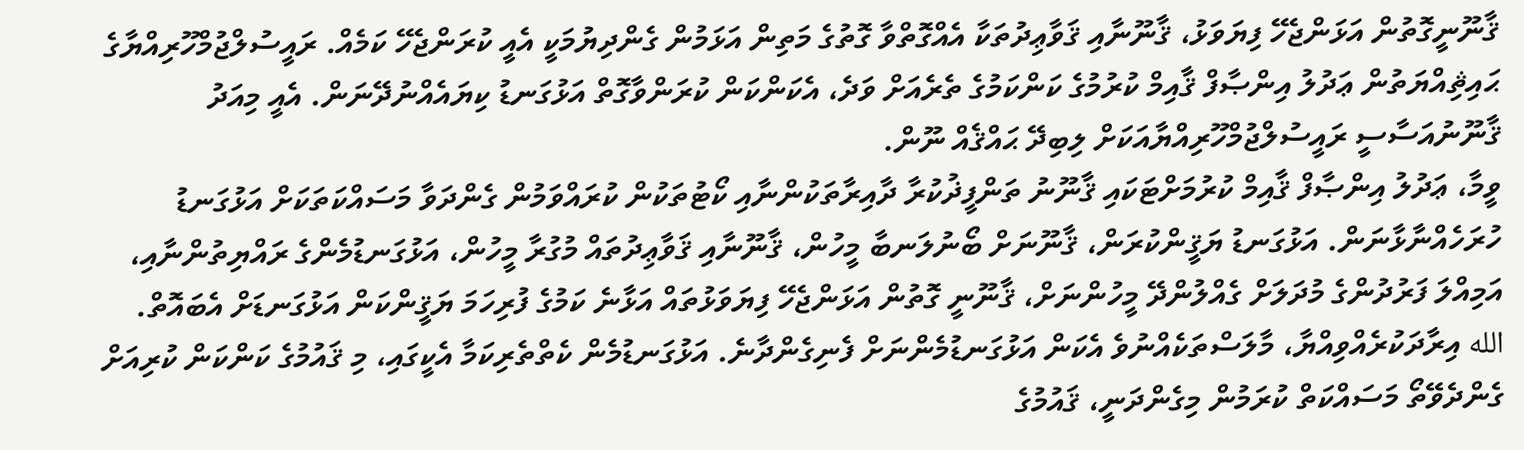ޤާނޫނީގޮތުން އަޅަންޖެހޭ ފިޔަވަޅު، ޤާނޫނާއި ޤަވާޢިދުތަކާ އެއްގޮތްވާ ގޮތުގެ މަތިން އަޅަމުން ގެންދިޔުމަކީ އެއީ ކުރަންޖެހޭ ކަމެއް. ރައީސުލްޖުމްހޫރިއްޔާގެ ޙައިޘިއްޔަތުން ޢަދުލު އިންޞާފް ޤާއިމް ކުރުމުގެ ކަންކަމުގެ ތެރެއަށް ވަދެ، އެކަންކަން ކުރަންވާގޮތް އަޅުގަނޑު ކިޔައެއްނުދޭނަން. އެއީ މިއަދު ޤާނޫނުއަސާސީ ރައީސުލްޖުމްހޫރިއްޔާއަކަށް ލިބިދޭ ޙައްޤެއް ނޫން.
ވީމާ، ޢަދުލު އިންޞާފް ޤާއިމް ކުރުމަށްޓަކައި ޤާނޫނު ތަންފީޛުކުރާ ދާއިރާތަކުންނާއި ކޯޓުތަކުން ކުރައްވަމުން ގެންދަވާ މަސައްކަތަކަށް އަޅުގަނޑު ހުރަހެއްނާޅާނަން. އަޅުގަނޑު ޔަޤީންކުރަން، ޤާނޫނަށް ބޯނުލަނބާ މީހުން، ޤާނޫނާއި ޤަވާޢިދުތައް މުގުރާ މީހުން، އަޅުގަނޑުމެންގެ ރައްޔިތުންނާއި، އަމިއްލަ ފަރުދުންގެ މުދަލަށް ގެއްލުންދޭ މީހުންނަށް، ޤާނޫނީ ގޮތުން އަޅަންޖެހޭ ފިޔަވަޅުތައް އަޅާނެ ކަމުގެ ފުރިހަމަ ޔަޤީންކަން އަޅުގަނޑަށް އެބައޮތް. الله އިރާދަކުރެއްވިއްޔާ، މާލަސްތަކެއްނުވެ އެކަން އަޅުގަނޑުމެންނަށް ފެނިގެންދާނެ. އަޅުގަނޑުމެން ކެތްތެރިކަމާ އެކީގައި، މި ޤައުމުގެ ކަންކަން ކުރިއަށް ގެންދެވޭތޯ މަސައްކަތް ކުރަމުން މިގެންދަނީ، ޤައުމުގެ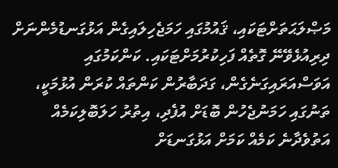މަޞްލަޙަތަށްޓަކައި، ޤައުމުގައި ހަމަޖެހިލައިގެން އަޅުގަނޑުމެންނަށް ދިރިއުޅެވޭނޭ ގޮތެއް ފަހިކުރުމަށްޓަކައި. ކަންކަމުގައި އަވަސްއަރައިގަނެގެން، ގަދަބާރުން ކަންތައް ކުރަން އުޅުމަކީ، ތަނުގައި ހަމަނުޖެހުން ބޮޑަށް އުފެދި، އިތުރު ހަލަބޮލިކަމެއް އަތުވެދާނެ ކަމެއް ކަމަށް އަޅުގަނޑަށް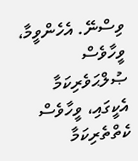ވިސްނޭ. އެހެންވީމާ، ވީހާވެސް ޞުލްޙަވެރިކަމާ އެކީގައި، ވީހާވެސް ކެތްތެރިކަމާ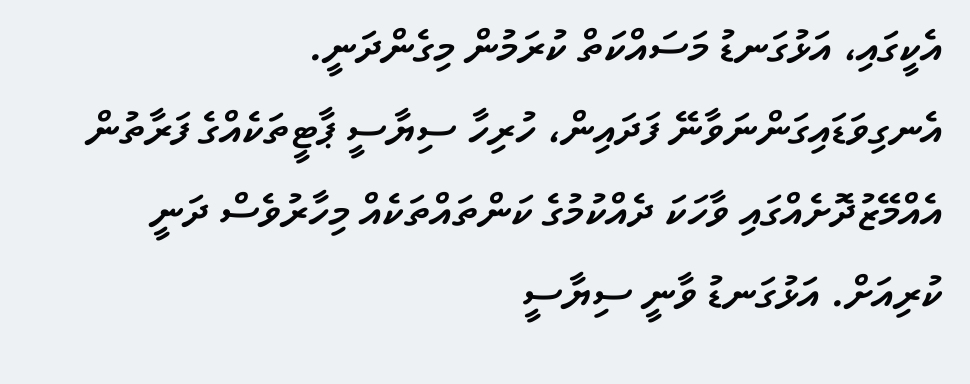އެކީގައި، އަޅުގަނޑު މަސައްކަތް ކުރަމުން މިގެންދަނީ.
އެނގިވަޑައިގަންނަވާނޭ ފަދައިން، ހުރިހާ ސިޔާސީ ޕާޓީތަކެއްގެ ފަރާތުން އެއްމޭޒުދޮށެއްގައި ވާހަކަ ދެއްކުމުގެ ކަންތައްތަކެއް މިހާރުވެސް ދަނީ ކުރިއަށް. އަޅުގަނޑު ވާނީ ސިޔާސީ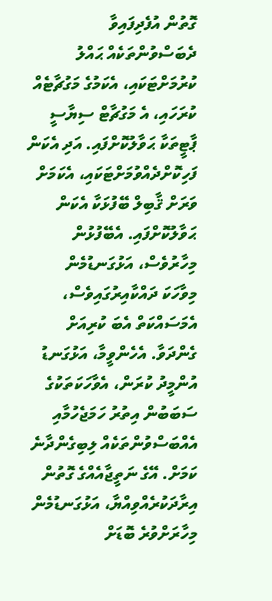ގޮތުން އުފެދިފައިވާ ދެބަސްވުންތަކެއް ޙައްލު ކުރުމަށްޓަކައި، އެކަމުގެ މަގުޗާޓެއް ކުރަހައި، އެ މަގުޗާޓް ސިޔާސީ ޕާޓީތަކާ ޙަވާލުކޮށްފައި. އަދި އެކަން ފަހިކޮށްދެއްވުމަށްޓަކައި، އެކަމަށް ވަރަށް ޤާބިލް ބޭފުޅަކާ އެކަން ޙަވާލުކޮށްފައި. އެބޭފުޅުން މިހާރުވެސް، އަޅުގަނޑުމެން މިވާހަކަ ދައްކާއިރުގައިވެސް، އެމަސައްކަތް އެބަ ކުރިއަށް ގެންދަވާ. އެހެންވީމާ، އަޅުގަނޑު އުންމީދު ކުރަން، އެވާހަކަތަކުގެ ސަބަބުން އިތުރު ހަމަޖެހުމާއި އެއްބަސްވުންތަކެއް ލިބިގެންދާނެ ކަމަށް. އޭގެ ނަތީޖާއެއްގެ ގޮތުން އިރާދަކުރެއްވިއްޔާ، އަޅުގަނޑުމެން މިހާރަށްވުރެ ބޮޑަށް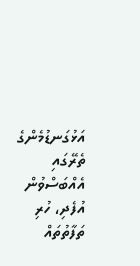އަޅުގަނޑުމެންގެ ތެރޭގައި އެއްބަސްވުން އުފެދި، ހުރި ތަފާތުތައް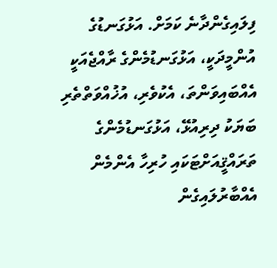ފިލައިގެންދާނެ ކަމަށް. އަޅުގަނޑުގެ އުންމީދަކީ، އަޅުގަނޑުމެންގެ ރާއްޖެއަކީ އެއްބައިވަންތަ، އެކުވެރި، އުޚުއްވަތްތެރި ބަޔަކު ދިރިއުޅޭ، އަޅުގަނޑުމެންގެ ތަރައްޤީއަށްޓަކައި ހުރިހާ އެންމެން އެއްބާރުލައިގެން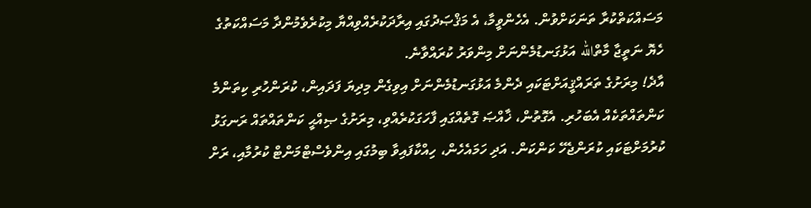މަސައްކަތްކުރާ ތަނަކަށްވުން. އެހެންވީމާ، އެ މަޤްޞަދުގައި އިރާދަކުރެއްވިއްޔާ މިކުރެވެމުންދާ މަސައްކަތުގެ ހެޔޮ ނަތީޖާ މާތްالله އަޅުގަނޑުމެންނަށް މިންވަރު ކުރައްވާނެ.
އާދެ! މިރަށުގެ ތަރައްޤީއަށްޓަކައި ދެންމެ އަޅުގަނޑުމެންނަށް އިވިގެން މިދިޔަ ފަދައިން، ކުރަންހުރި ކިތަންމެ ކަންތައްތަކެއް އެބަހުރި. އެގޮތުން، ޚާއްޞަ ގޮތެއްގައި ފާހަގަކުރެއްވި، މިރަށުގެ ޞިއްޙީ ކަންތައްތައް ރަނގަޅު ކުރުމަށްޓަކައި ކުރަންޖެހޭ ކަންކަން. އަދި ހަމައެހެން، ހިއްކާފައިވާ ބިމުގައި އިންވެސްޓްމަންޓް ކުރުމާއި، ރަށް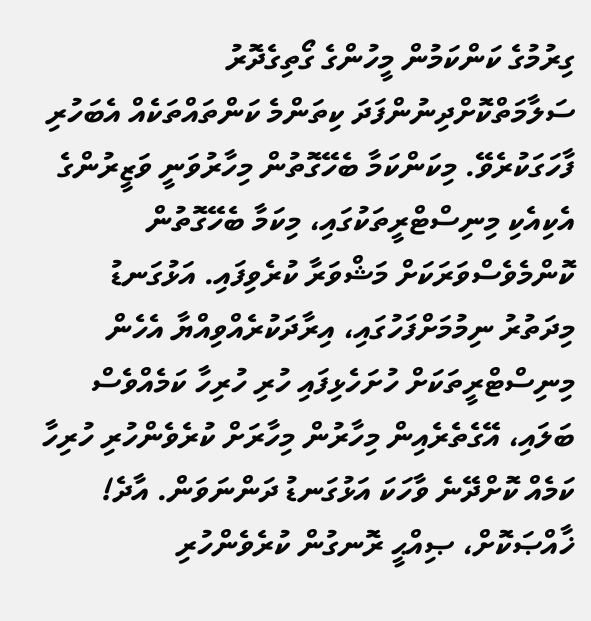ގިރުމުގެ ކަންކަމުން މީހުންގެ ގޯތިގެދޮރު ސަލާމަތްކޮށްދިނުންފަދަ ކިތަންމެ ކަންތައްތަކެއް އެބަހުރި ފާހަގަކުރެވޭ. މިކަންކަމާ ބެހޭގޮތުން މިހާރުވަނީ ވަޒީރުންގެ އެކިއެކި މިނިސްޓްރީތަކުގައި، މިކަމާ ބެހޭގޮތުން ކޮންމެވެސްވަރަކަށް މަޝްވަރާ ކުރެވިފައި. އަޅުގަނޑު މިދަތުރު ނިމުމަށްފަހުގައި، އިރާދަކުރެއްވިއްޔާ އެހެން މިނިސްޓްރީތަކަށް ހުށަހެޅިފައި ހުރި ހުރިހާ ކަމެއްވެސް ބަލައި، އޭގެތެރެއިން މިހާރުން މިހާރަށް ކުރެވެންހުރި ހުރިހާ ކަމެއް ކޮށްދޭނެ ވާހަކަ އަޅުގަނޑު ދަންނަވަން. އާދެ! ޚާއްޞަކޮށް، ޞިއްޙީ ރޮނގުން ކުރެވެންހުރި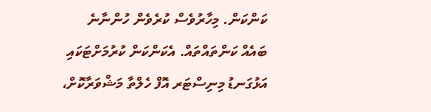ކަންކަން. މިހާރުވެސް ކުރެވެން ހުންނާނެ ބައެއް ކަންތައްތައް. އެކަންކަން ކުރުމަށްޓަކައި އަޅުގަނޑު މިނިސްޓަރ އޮފް ހެލްތާ މަޝްވަރާކޮށް،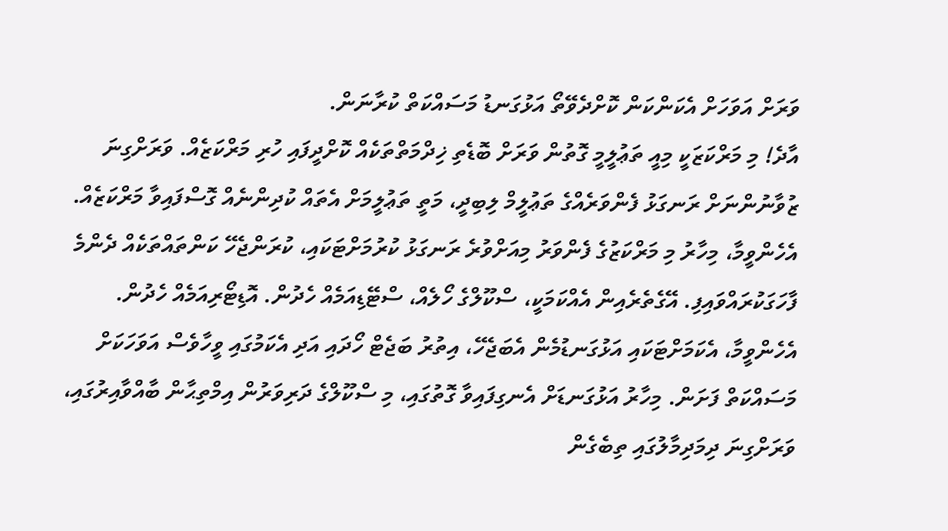ވަރަށް އަވަހަށް އެކަންކަން ކޮށްދެވޭތޯ އަޅުގަނޑު މަސައްކަތް ކުރާނަން.
އާދެ! މި މަރްކަޒަކީ މިއީ ތަޢުލީމީ ގޮތުން ވަރަށް ބޮޑެތި ޚިދްމަތްތަކެއް ކޮށްދީފައި ހުރި މަރްކަޒެއް. ވަރަށްގިނަ ޒުވާނުންނަށް ރަނގަޅު ފެންވަރެއްގެ ތަޢުލީމް ލިބިދީ، މަތީ ތަޢުލީމަށް އެތައް ކުދިންނެއް ގޮސްފައިވާ މަރްކަޒެއް. އެހެންވީމާ، މިހާރު މި މަރްކަޒުގެ ފެންވަރު މިއަށްވުރެ ރަނގަޅު ކުރުމަށްޓަކައި، ކުރަންޖެހޭ ކަންތައްތަކެއް ދެންމެ ފާހަގަކުރައްވައިފި. އޭގެތެރެއިން އެއްކަމަކީ، ސްކޫލްގެ ހޯލެއް، ސްޓޭޑިއަމެއް ހެދުން. އޮޑިޓޯރިއަމެއް ހެދުން. އެހެންވީމާ، އެކަމަށްޓަކައި އަޅުގަނޑުމެން އެބަޖެހޭ، އިތުރު ބަޖެޓް ހޯދައި އަދި އެކަމުގައި ވީހާވެސް އަވަހަކަށް މަސައްކަތް ފަށަން. މިހާރު އަޅުގަނޑަށް އެނގިފައިވާ ގޮތުގައި، މި ސްކޫލްގެ ދަރިވަރުން އިމްތިޙާން ބާއްވާއިރުގައި، ވަރަށްގިނަ ދިމަދިމާލުގައި ތިބެގެން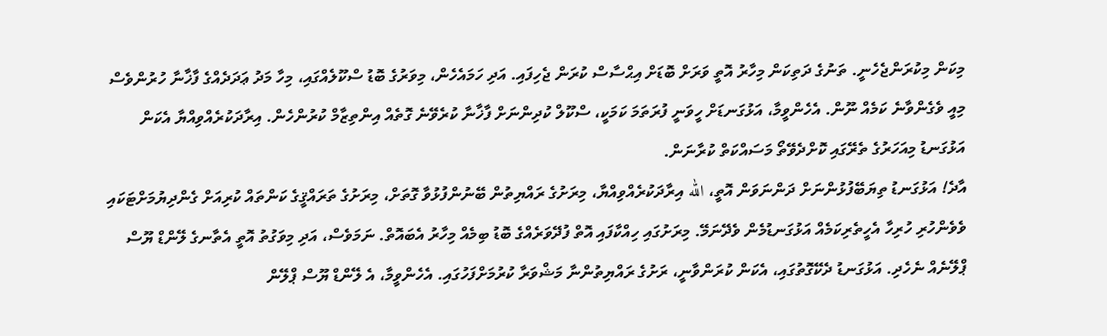މިކަން މިކުރަންޖެހެނީ. ތަނުގެ ދަތިކަން މިހާރު އޮތީ ވަރަށް ބޮޑަށް އިޙްސާސް ކުރަން ޖެހިފައި. އަދި ހަމައެހެން، މިވަރުގެ ބޮޑު ސްކޫލެއްގައި، މިހާ މަދު ޢަދަދެއްގެ ފާޚާނާ ހުރުންވެސް މިއީ ވެގެންވާނެ ކަމެއް ނޫން. އެހެންވީމާ، އަޅުގަނޑަށް ހީވަނީ ފުރަތަމަ ކަމަކީ، ސްކޫލް ކުދިންނަށް ފާޚާނާ ކުރެވޭނެ ގޮތެއް އިންތިޒާމް ކުރުންހެން. އިރާދަކުރެއްވިއްޔާ އެކަން އަޅުގަނޑު މިއަހަރުގެ ތެރޭގައި ކޮށްދެވޭތޯ މަސައްކަތް ކުރާނަން.
އާދެ! އަޅުގަނޑު ތިޔަބޭފުޅުންނަށް ދަންނަވަން އޮތީ، الله އިރާދަކުރެއްވިއްޔާ، މިރަށުގެ ރައްޔިތުން ބޭނުންފުޅުވާ ގޮތަށް، މިރަށުގެ ތަރައްޤީގެ ކަންތައް ކުރިއަށް ގެންދިޔުމަށްޓަކައި ވެވެންހުރި ހުރިހާ އެހީތެރިކަމެއް އަޅުގަނޑުމެން ވެދޭނަމޭ. މިރަށުގައި ހިއްކާފައި އޮތް ފުދޭވަރެއްގެ ބޮޑު ބިމެއް މިހާރު އެބައޮތް. ނަމަވެސް، އަދި މިވަގުތު އޮތީ އެތާނގެ ލޭންޑް ޔޫސް ޕްލޭނެއް ނެހެދި. އަޅުގަނޑު ދެކޭގޮތުގައި، އެކަން ކުރަންވާނީ، ރަށުގެ ރައްޔިތުންނާ މަޝްވަރާ ކުރުމަށްފަހުގައި. އެހެންވީމާ، އެ ލޭންޑް ޔޫސް ޕްލޭން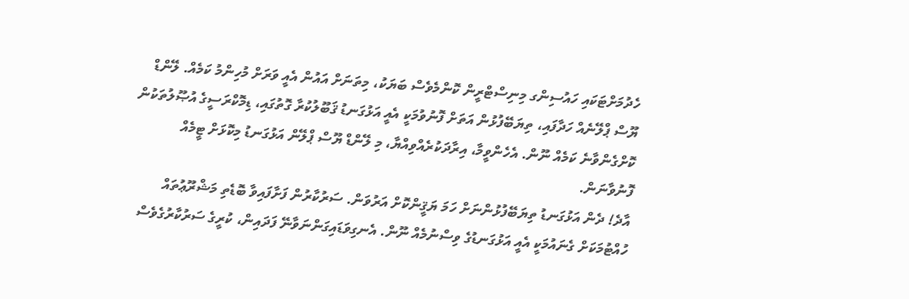ހެދުމަށްޓަކައި ހައުސިންގ މިނިސްޓްރީން ކޮންމެވެސް ބަޔަކު، މިތަނަށް އައުން އެއީ ވަރަށް މުހިންމު ކަމެއް. ލޭންޑް ޔޫސް ޕްލޭނެއް ހަދާފައި، ތިޔަބޭފުޅުން އަތަށް ފޮނުވުމަކީ އެއީ އަޅުގަނޑު ޤަބޫލުކުރާ ގޮތުގައި، ޑިމޮކްރަސީގެ އުޞޫލުތަކުން ކޮށްގެންވާނެ ކަމެއް ނޫން. އެހެންވީމާ، އިރާދަކުރެއްވިއްޔާ، މި ލޭންޑް ޔޫސް ޕްލޭން އަޅުގަނޑު މިކޮޅަށް ޓީމެއް ފޮނުވާނަން.
އާދެ! ދެން އަޅުގަނޑު ތިޔަބޭފުޅުންނަށް ހަމަ ޔަޤީންކޮށް އަރުވަން. ސަރުކާރުން ފަށާފައިވާ ބޮޑެތި މަޝްރޫޢުތައް ހުއްޓުމަކަށް ގެނައުމަކީ އެއީ އަޅުގަނޑުގެ ވިސްނުމެއް ނޫން. އެނގިވަޑައިގަންނަވާނޭ ފަދައިން، ކުރީގެ ސަރުކާރުގެވެސް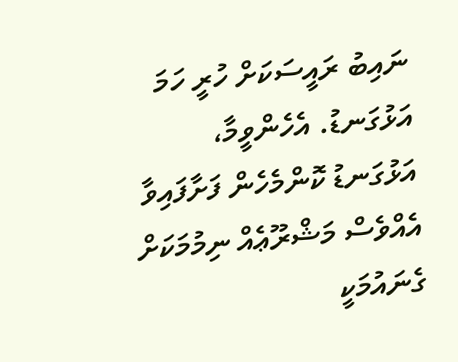ނައިބު ރައީސަކަށް ހުރީ ހަމަ އަޅުގަނޑު. އެހެންވީމާ، އަޅުގަނޑު ކޮންމެހެން ފަށާފައިވާ އެއްވެސް މަޝްރޫޢެއް ނިމުމަކަށް ގެނައުމަކީ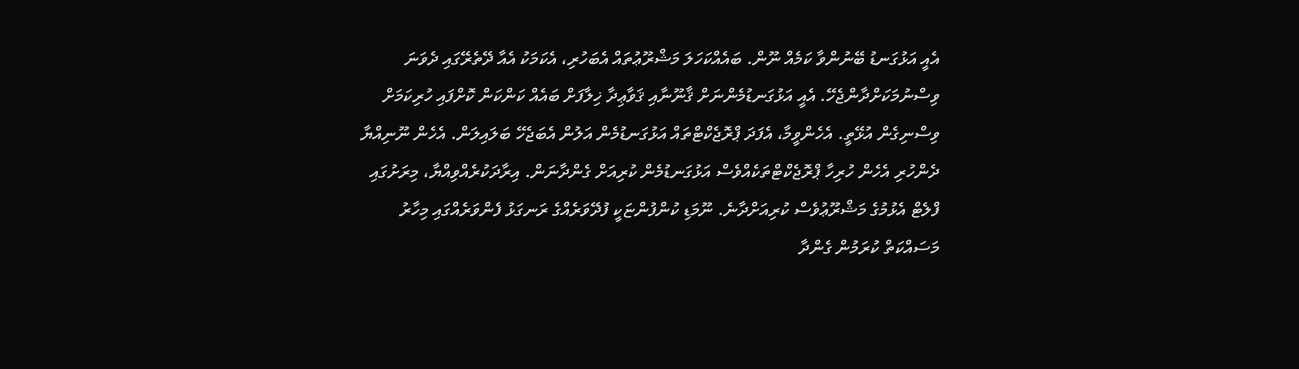އެއީ އަޅުގަނޑު ބޭނުންވާ ކަމެއް ނޫން. ބައެއްކަހަލަ މަޝްރޫޢުތައް އެބަހުރި، އެކަމަކު އެއާ ދޭތެރޭގައި ދެވަނަ ވިސްނުމަކަށްދާންޖެހޭ. އެއީ އަޅުގަނޑުމެންނަށް ޤާނޫނާއި ޤަވާޢިދާ ޚިލާފަށް ބައެއް ކަންކަން ކޮށްފައި ހުރިކަމަށް ވިސްނިގެން އުޅޭތީ. އެހެންވީމާ، އެފަދަ ޕްރޮޖެކްޓްތައް އަޅުގަނޑުމެން އަލުން އެބަޖެހޭ ބަލައިލަން. އެހެން ނޫނިއްޔާ ދެންހުރި އެހެން ހުރިހާ ޕްރޮޖެކްޓްތަކެއްވެސް އަޅުގަނޑުމެން ކުރިއަށް ގެންދާނަން. އިރާދަކުރެއްވިއްޔާ، މިރަށުގައި ފްލެޓް އެޅުމުގެ މަޝްރޫޢުވެސް ކުރިއަށްދާނެ. ނޫމަޑި ކުންފުންޏަކީ ފުދޭވަރެއްގެ ރަނގަޅު ފެންވަރެއްގައި މިހާރު މަސައްކަތް ކުރަމުން ގެންދާ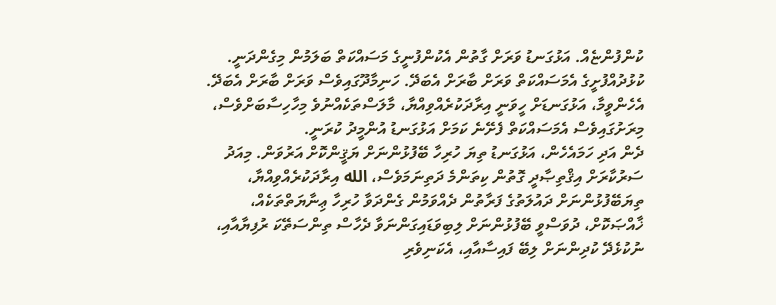ކުންފުންޏެއް. އަޅުގަނޑު ވަރަށް ގާތުން އެކުންފުނީގެ މަސައްކަތް ބަލަމުން މިގެންދަނީ. ކުޅުދުއްފުށީގެ އެމަސައްކަތް ވަރަށް ބާރަށް އެބަދޭ. ހަނިމާދޫގައިވެސް ވަރަށް ބާރަށް އެބަދޭ. އެހެންވީމާ، އަޅުގަނޑަށް ހީވަނީ އިރާދަކުރެއްވިއްޔާ، މާލަސްތަކެއްނުވެ މިހާހިސާބަށްވެސް، މިރަށުގައިވެސް އެމަސައްކަތް ފެށޭނެ ކަމަށް އަޅުގަނޑު އުންމީދު ކުރަނީ.
ދެން އަދި ހަމައެހެން، އަޅުގަނޑު ތިޔަ ހުރިހާ ބޭފުޅުންނަށް ޔަޤީންކޮށް އަރުވަން. މިއަދު ސަރުކާރަށް އިޤްތިޞާދީ ގޮތުން ކިތަންމެ ދަތިނަމަވެސް، الله އިރާދަކުރެއްވިއްޔާ، ތިޔަބޭފުޅުންނަށް ދައުލަތުގެ ފަރާތުން ދެއްވަމުން ގެންދަވާ ހުރިހާ ޢިނާޔަތްތަކެއް، ޚާއްޞަކޮށް، ދުވަސްވީ ބޭފުޅުންނަށް ލިބިވަޑައިގަންނަވާ ދެހާސް ތިންސަތޭކަ ރުފިޔާއާއި، ނުކުޅެދޭ ކުދިންނަށް ލިބޭ ފައިސާއާއި، އެކަނިވެރި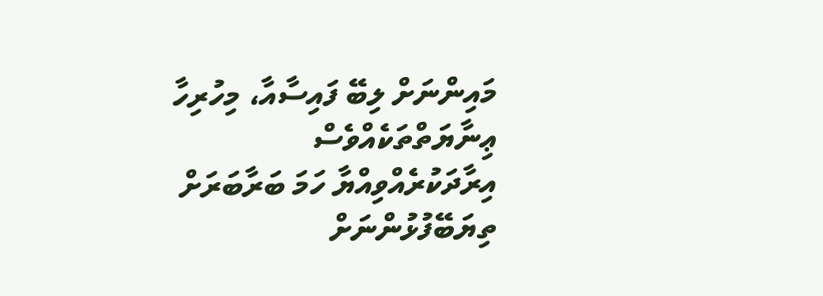މައިންނަށް ލިބޭ ފައިސާއާ، މިހުރިހާ ޢިނާޔަތްތަކެއްވެސް އިރާދަކުރެއްވިއްޔާ ހަމަ ބަރާބަރަށް ތިޔަބޭފުޅުންނަށް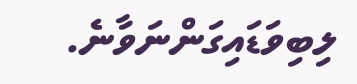ލިބިވަޑައިގަންނަވާނެ.